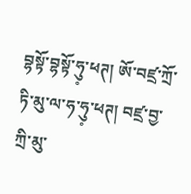བྷསྟོ་བྷསྟོ་ཧུ༷་ཕཊ། ཨོ་བཛྲ་ཀྲོ་ཏི་མུ་ལ་ཧ་ཧུ༷་ཕཊ། བཛྲ་བྱ་ཀྲི་མུ་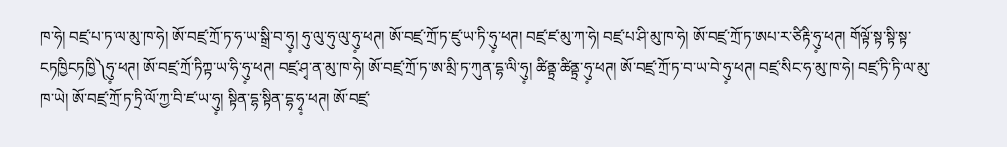ཁ་ཧེ། བཛྲ་པ་ཏ་ལ་མུ་ཁ་ཧེ། ཨོ་བཛྲ་ཀྲོ་ཏ་ཧ་ཡ་སྒྲི་བ་ཧུ༷། ཧུ་ལུ་ཧུ་ལུ་ཧུ༷་ཕཊ། ཨོ་བཛྲ་ཀྲོ་ཏ་ཛུ་ཡ་ཏི་ཧུ༷་ཕཊ། བཛྲ་ཛ་མུ་ཀ་ཧེ། བཛྲ་པ་ཤི་མུ་ཁ་ཧེ། ཨོ་བཛྲ་ཀྲོ་ཏ་ཨཔ་ར་ཙིརྟི་ཧུ༷་ཕཊ། གོལྟོ་སྟ་སྟི་སྟ་ངཏཁྱིངཏཁྱི༽ཧུ༷་ཕཊ། ཨོ་བཛྲ་ཀྲོ་ཏིཀྟ་ཡ་ཧི་ཧུ༷་ཕཊ། བཛྲ་ཤྭ་ན་མུ་ཁ་ཧེ། ཨོ་བཛྲ་ཀྲོ་ཏ་ཨ་མྲི་ཏ་ཀུན་དྷ་ལི་ཧུ༷། ཚིནྟྲ་ཚིནྟྲ་ཧུ༷་ཕཊ། ཨོ་བཛྲ་ཀྲོ་ཏ་བ་ཡ་བེ་ཧུ༷་ཕཊ། བཛྲ་སིང་ཧ་མུ་ཁ་ཧེ། བཛྲ་ཏི་ཏི་ལ་མུ་ཁ་ཡེ། ཨོ་བཛྲ་ཀྲོ་ཏ་ཏྲི་ལོ་ཀྱ་བི་ཛ་ཡ་ཧུ༷། སྟིན་དྷ་སྟིན་དྷ་ཧྭ༷་ཕཊ། ཨོ་བཛྲ་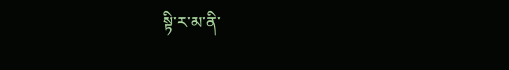སྟི་ར་མ་ནི་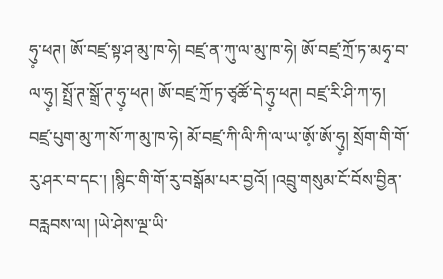ཧུ༷་ཕཊ། ཨོ་བཛྲ་སྟ་ཤ་མུ་ཁ་ཧེ། བཛྲ་ན་ཀུ་ལ་མུ་ཁ་ཧེ། ཨོ་བཛྲ་ཀྲོ་ཏ་མཧྭ་བ་ལ་ཧུ༷། སྤྲོ་ཊ་སྒྲོ་ཊ་ཧུ༷་ཕཊ། ཨོ་བཛྲ་ཀྲོ་ཏ་ཙྭཚོ་དེ་ཧུ༷་ཕཊ། བཛྲ་རི་ཤི་ཀ་ཧ། བཛྲ་པུག་མུ་ཀ་སོ་ཀ་མུ་ཁ་ཧེ། མོ་བཛྲ་ཀི་ལི་ཀི་ལ་ཡ་ཨོ༷་ཨོ་ཧུ༷། སྲོག་གི་གོ་རུ་ཤར་བ་དང་། །སྙིང་གི་གོ་རུ་བསྒོམ་པར་བྱའོ། །འབྲུ་གསུམ་ངོ་བོས་བྱིན་བརླབས་ལ། །ཡེ་ཤེས་ལྔ་ཡི་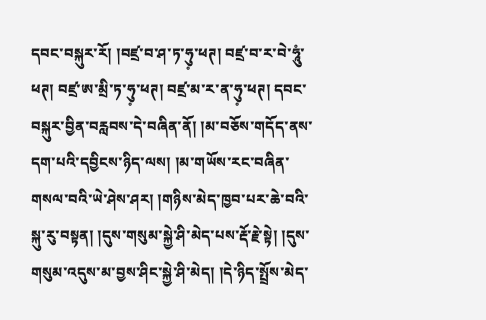དབང་བསྐུར་རོ། །བཛྲ་བ་ཤ་ཏ་ཧུ༷་ཕཊ། བཛྲ་བ་ར་བེ་ཧཱུཾ་ཕཊ། བཛྲ་ཨ་མྲི་ཏ་ཧུ༷་ཕཊ། བཛྲ་མ་ར་ན་ཧུ༷་ཕཊ། དབང་བསྐུར་བྱིན་བརླབས་དེ་བཞིན་ནོ། །མ་བཅོས་གདོད་ནས་དག་པའི་དབྱིངས་ཉིད་ལས། །མ་གཡོས་རང་བཞིན་གསལ་བའི་ཡེ་ཤེས་ཤར། །གཉིས་མེད་ཁྱབ་པར་ཆེ་བའི་སྐུ་རུ་བསྟན། །དུས་གསུམ་སྐྱེ་ཤི་མེད་པས་རྡོ་རྗེ་སྟེ། །དུས་གསུམ་འདུས་མ་བྱས་ཤིང་སྐྱེ་ཤི་མེད། །དེ་ཉིད་སྤྲོས་མེད་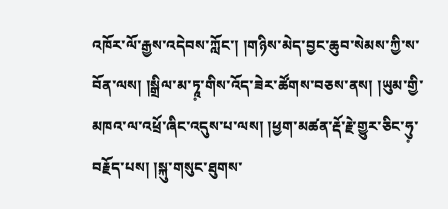འཁོར་ལོ་རྒྱས་འདེབས་ཀློང་། །གཉིས་མེད་བྱང་ཆུབ་སེམས་ཀྱི་ས་བོན་ལས། །སྒྲིལ་མ་ཏཱ༷་གིས་འོད་ཟེར་ཚོགས་བཅས་ནས། །ཡུམ་གྱི་མཁའ་ལ་འཕྲོ་ཞིང་འདུས་པ་ལས། །ཕྱག་མཚན་རྡོ་རྗེ་གྱུར་ཅིང་ཧུ༷་བརྗོད་པས། །སྐུ་གསུང་ཐུགས་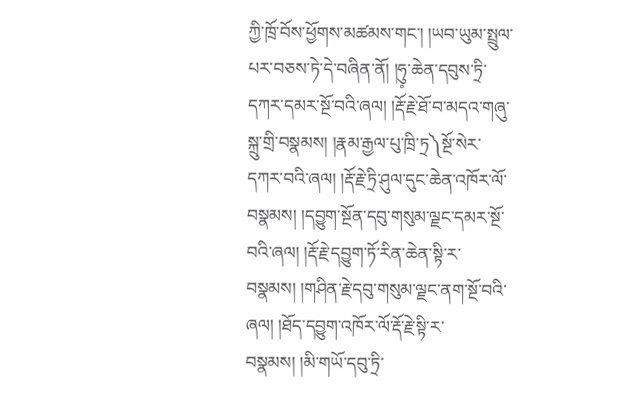ཀྱི་ཁྲོ་བོས་ཕྱོགས་མཚམས་གང་། །ཡབ་ཡུམ་སྤྲུལ་པར་བཅས་ཏེ་དེ་བཞིན་ནོ། །ཧུ༷་ཆེན་དབུས་ཏྲི་དཀར་དམར་སྔོ་བའི་ཞལ། །རྡོ་རྗེ་ཐོ་བ་མདའ་གཞུ་སྐྲུ་གྲི་བསྣམས། །རྣམ་རྒྱལ་པུ་ཁྲི་ཏྲ༽སྔོ་སེར་དཀར་བའི་ཞལ། །རྡོ་རྗེ་ཏྲི་ཤུལ་དུང་ཆེན་འཁོར་ལོ་བསྣམས། །དབྱུག་སྔོན་དབུ་གསུམ་ལྗང་དམར་སྔོ་བའི་ཞལ། །རྡོ་རྗེ་དབྱུག་ཏོ་རིན་ཆེན་སྟི་ར་བསྣམས། །གཤིན་རྗེ་དབུ་གསུམ་ལྗང་ནག་སྔོ་བའི་ཞལ། །ཐོད་དབྱུག་འཁོར་ལོ་རྡོ་རྗེ་སྟི་ར་བསྣམས། །མི་གཡོ་དབུ་ཏྲི་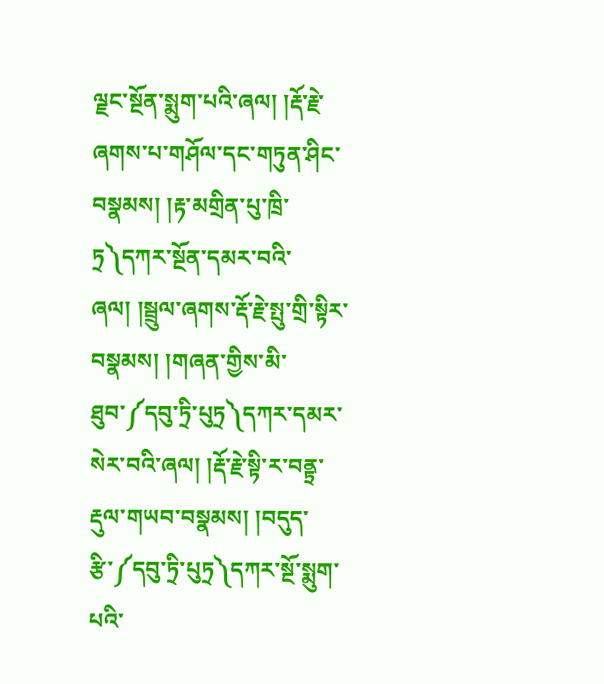ལྗང་སྔོན་སྨུག་པའི་ཞལ། །རྡོ་རྗེ་ཞགས་པ་གཤོལ་དང་གཏུན་ཤིང་བསྣམས། །རྟ་མགྲིན་པུ་ཁྲི་ཏྲ༽དཀར་སྔོན་དམར་བའི་ཞལ། །སྦྲུལ་ཞགས་རྡོ་རྗེ་སྤུ་གྲི་སྟིར་བསྣམས། །གཞན་གྱིས་མི་ཐུབ་༼དབུ་ཏྲི་པུཏྲ༽དཀར་དམར་སེར་བའི་ཞལ། །རྡོ་རྗེ་སྟི་ར་བནྟྲ་རྡུལ་གཡབ་བསྣམས། །བདུད་རྩི་༼དབུ་ཏྲི་པུཏྲ༽དཀར་སྔོ་སྨུག་པའི་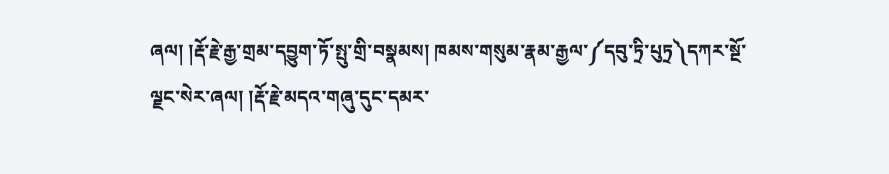ཞལ། །རྡོ་རྗེ་རྒྱ་གྲམ་དབྱུག་ཏོ་སྤུ་གྲི་བསྣམས། ཁམས་གསུམ་རྣམ་རྒྱལ་༼དབུ་ཏྲི་པུཏྲ༽དཀར་སྔོ་ལྗང་སེར་ཞལ། །རྡོ་རྗེ་མདའ་གཞུ་དུང་དམར་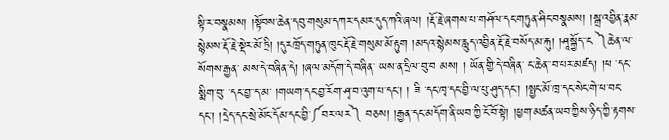སྟི་ར་བསྣམས། །སྟོབས་ཆེན་དབུ་གསུམ་དཀར་དམར་དུད་ཀའི་ཞལ། །རྡོ་རྗེ་ཞགས་པ་གཤོལ་དང་གཏུན་ཤིང་བསྣམས། །སྒྲ་འབྱིན་རྣམ་སྙེམས་རྡོ་རྗེ་སྡེར་མོ་ཏྲི། །དུརཁྲོད་གཏུན་ཁུང་རྡོ་རྗེ་གསུམ་མོ་རྟུག །མདའ་སྙེམས་རླུད་འབྱིན་རྡོ་རྗེ་བསོད་མ་རྐུ། །ཤཱསྐྱོད་་ང ༽ཆེན་ལ་སོགས་རྒྱན་ མས་དེ་བཞིན་དེ། །ཞལ་མདོག་དེ་བཞིན་ ཡས་ན་དྲིལ་བུ་བ མས། ། ཡོན་གྱི་དེ་བཞིན་ ང་ཆེན་་བ་པར་མཛད། །ཕ ་དང་སྨིག་བུ་ ་དང་བྱ་་ད་མ་ །གཡག་དང་བྱ་རོག་ཤྭ་བ་འུག་པ་དང་། ། ཟི ་དང་ཁྭ་དང་བྱི་ལ་པུ་ཤུད་དང་། །སྤྱང་མོ་ཁྲ་དང་སེང་གེ་ཕ་བང་དང་། །དྲེད་དང་སྲེ་མོང་དོམ་དང་བྱི་༼བར་ལར༽ བཅས། །རྒྱན་དང་མདོག་ནི་ཡབ་ཀྱི་ངོ་བོ་སྟེ། །ཕྱག་མཚན་ཡབ་ཀྱིས་ཉིད་ཀྱི་རྟགས་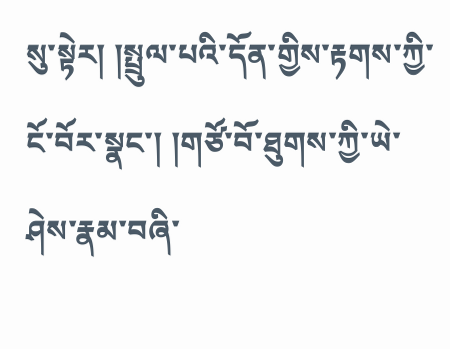སུ་སྟེར། །སྤྲུལ་པའི་དོན་གྱིས་རྟགས་ཀྱི་ངོ་བོར་སྣང་། །གཙོ་བོ་ཐུགས་ཀྱི་ཡེ་ཤེས་རྣམ་བཞི་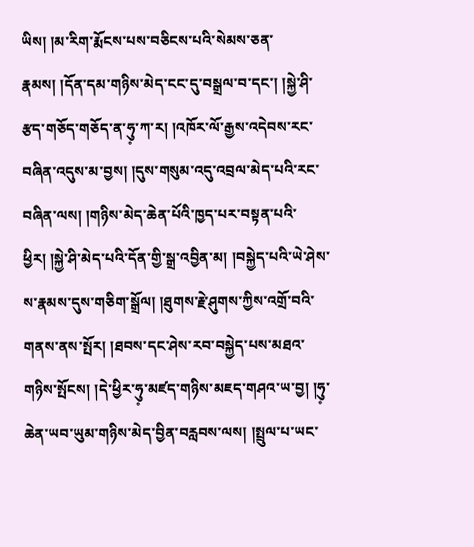ཡིས། །མ་རིག་རྨོངས་པས་བཅིངས་པའི་སེམས་ཅན་རྣམས། །དོན་དམ་གཉིས་མེད་ངང་དུ་བསྒྲལ་བ་དང་། །སྐྱེ་ཤི་རྩད་གཅོད་གཅོད་ན་ཧུ༷་ཀ་ར། །འཁོར་ལོ་རྒྱས་འདེབས་རང་བཞིན་འདུས་མ་བྱས། །དུས་གསུམ་འདུ་འབྲལ་མེད་པའི་རང་བཞིན་ལས། །གཉིས་མེད་ཆེན་པོའི་ཁྱད་པར་བསྟན་པའི་ཕྱིར། །སྐྱེ་ཤི་མེད་པའི་དོན་གྱི་སྒྲ་འབྱིན་མ། །བསྐྱེད་པའི་ཡེ་ཤེས་ས་རྣམས་དུས་གཅིག་སྒྲོལ། །ཐུགས་རྗེ་ཤུགས་ཀྱིས་འགྲོ་བའི་གནས་ནས་སྤོར། །ཐབས་དང་ཤེས་རབ་བསྐྱེད་པས་མཐའ་གཉིས་སྤོངས། །དེ་ཕྱིར་ཧུ༷་མཛད་གཉིས་མཇད་གཤའ་ཡ་བྱ། །ཧུ༷་ཆེན་ཡབ་ཡུམ་གཉིས་མེད་བྱིན་བརླབས་ལས། །སྤྲུལ་པ་ཡང་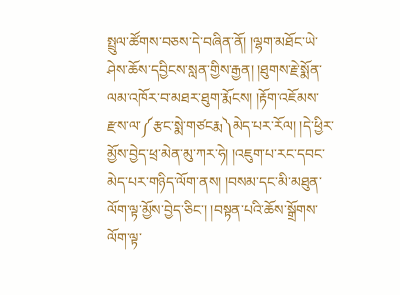སྤྲུལ་ཚོགས་བཅས་དེ་བཞིན་ནོ། །ལྷག་མཐོང་ཡེ་ཤེས་ཆོས་དབྱིངས་སླན་གྱིས་རྒྱན། །ཐུགས་རྗེ་སྨོན་ལམ་འཁོར་བ་མཐར་ཐུག་རྨོངས། །རྟོག་འཇོམས་རྫས་ལ་༼རྩང་སྨེ་གཙངརྨ༽མེད་པར་རོལ། །དེ་ཕྱིར་མྱོས་བྱེད་ཕྲ་མེན་མུ་ཀར་ཧེ། །འཇུག་པ་རང་དབང་མེད་པར་གཉིད་ལོག་ནས། །བསམ་དང་མི་མཐུན་ལོག་ལྟ་མྱོས་བྱེད་ཅིང་། །བསྟན་པའི་ཆོས་སྒྲོགས་ལོག་ལྟ་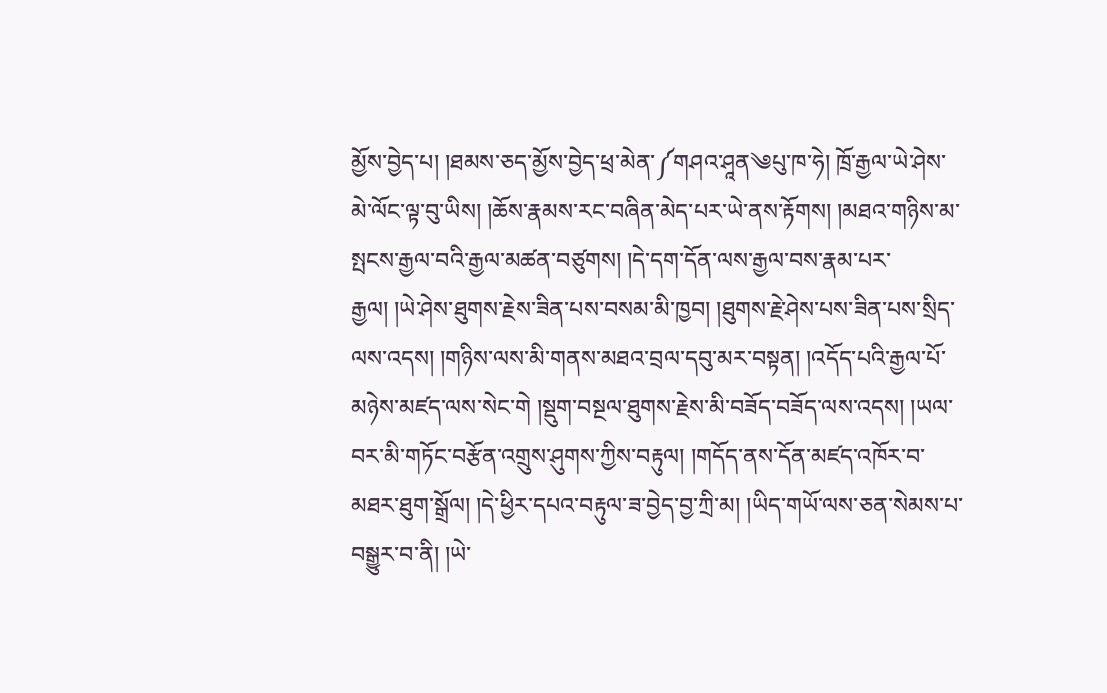མྱོས་བྱེད་པ། །ཐམས་ཅད་མྱོས་བྱེད་ཕྲ་མེན་༼གཤའ་ཤཱན༄པུ་ཁ་ཧེ། ཁྲོ་རྒྱལ་ཡེ་ཤེས་མེ་ལོང་ལྟ་བུ་ཡིས། །ཆོས་རྣམས་རང་བཞིན་མེད་པར་ཡེ་ནས་རྟོགས། །མཐའ་གཉིས་མ་སྤངས་རྒྱལ་བའི་རྒྱལ་མཚན་བཙུགས། །དེ་དག་དོན་ལས་རྒྱལ་བས་རྣམ་པར་རྒྱལ། །ཡེ་ཤེས་ཐུགས་རྗེས་ཟིན་པས་བསམ་མི་ཁྱབ། །ཐུགས་རྗེ་ཤེས་པས་ཟིན་པས་སྲིད་ལས་འདས། །གཉིས་ལས་མི་གནས་མཐའ་བྲལ་དབུ་མར་བསྟན། །འདོད་པའི་རྒྱལ་པོ་མཉེས་མཛད་ལས་སེང་གེ །སྡུག་བསྔལ་ཐུགས་རྗེས་མི་བཟོད་བཟོད་ལས་འདས། །ཡལ་བར་མི་གཏོང་བརྩོན་འགྲུས་ཤུགས་ཀྱིས་བརྟུལ། །གདོད་ནས་དོན་མཛད་འཁོར་བ་མཐར་ཐུག་སྒྲོལ། །དེ་ཕྱིར་དཔའ་བརྟུལ་ཟ་བྱེད་བྱ་ཀྲི་མ། །ཡིད་གཡོ་ལས་ཅན་སེམས་པ་བསྒྱུར་བ་ནི། །ཡེ་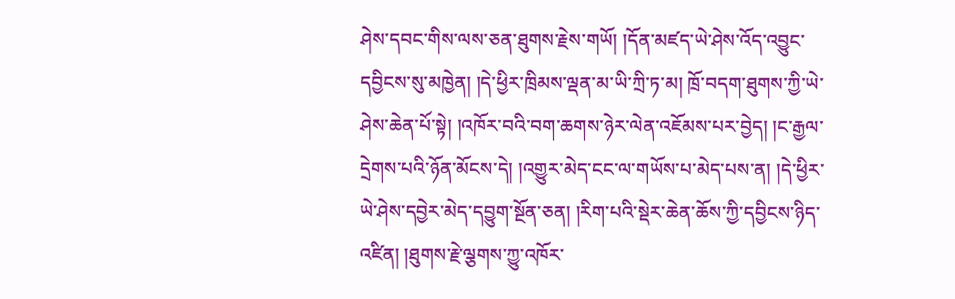ཤེས་དབང་གིས་ལས་ཅན་ཐུགས་རྗེས་གཡོ། །དོན་མཛད་ཡེ་ཤེས་འོད་འབྱུང་དབྱིངས་སུ་མཁྱེན། །དེ་ཕྱིར་ཁྲིམས་ལྡན་མ་ཡི་ཀྲི་ཏ་མ། ཁྲོ་བདག་ཐུགས་ཀྱི་ཡེ་ཤེས་ཆེན་པོ་སྟེ། །འཁོར་བའི་བག་ཆགས་ཉེར་ལེན་འཇོམས་པར་བྱེད། །ང་རྒྱལ་དྲེགས་པའི་ཉོན་མོངས་དེ། །འགྱུར་མེད་ངང་ལ་གཡོས་པ་མེད་པས་ན། །དེ་ཕྱིར་ཡེ་ཤེས་དབྱེར་མེད་དབྱུག་སྔོན་ཅན། །རིག་པའི་སྡེར་ཆེན་ཆོས་ཀྱི་དབྱིངས་ཉིད་འཛིན། །ཐུགས་རྗེ་ལྕགས་ཀྱུ་འཁོར་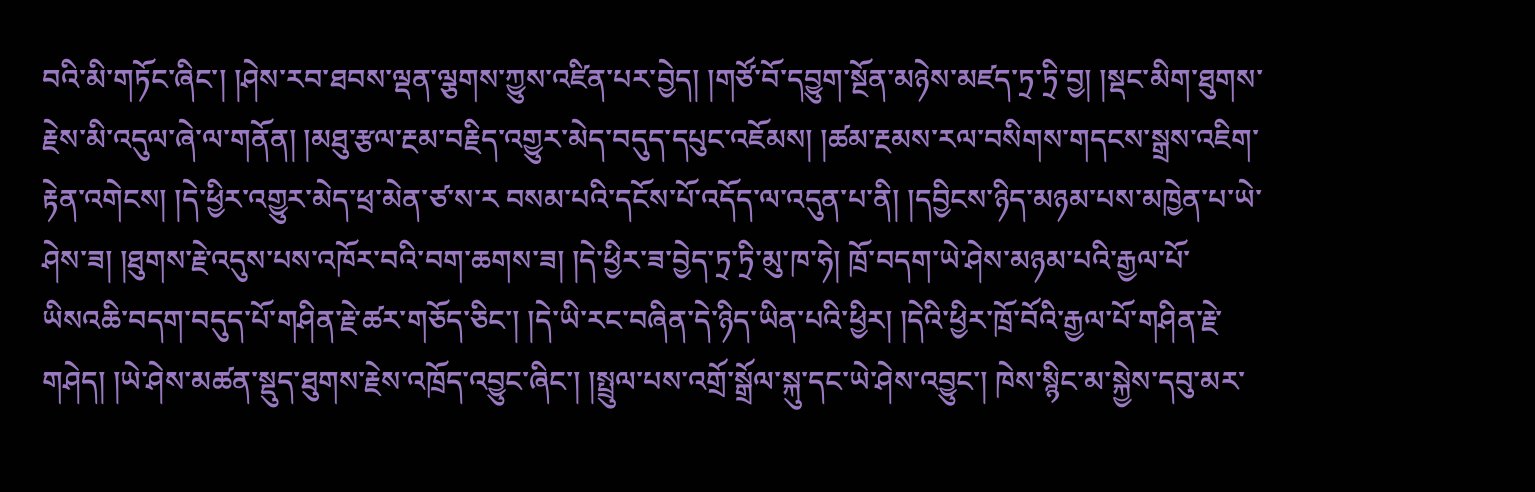བའི་མི་གཏོང་ཞིང་། །ཤེས་རབ་ཐབས་ལྡན་ལྕགས་ཀྱུས་འཛིན་པར་བྱེད། །གཙོ་བོ་དབྱུག་སྔོན་མཉེས་མཛད་ཏྲ་ཏྲི་བྱ། །སྡང་མིག་ཐུགས་རྗེས་མི་འདུལ་ཞེ་ལ་གནོན། །མཐུ་རྩལ་རྔམ་བརྗིད་འགྱུར་མེད་བདུད་དཔུང་འཇོམས། །ཚམ་རྔམས་རལ་བསིགས་གདངས་སྒྲས་འཇིག་རྟེན་འགེངས། །དེ་ཕྱིར་འགྱུར་མེད་ཕྲ་མེན་ཙ་ས་ར བསམ་པའི་དངོས་པོ་འདོད་ལ་འདུན་པ་ནི། །དབྱིངས་ཉིད་མཉམ་པས་མཁྱེན་པ་ཡེ་ཤེས་ཟ། །ཐུགས་རྗེ་འདུས་པས་འཁོར་བའི་བག་ཆགས་ཟ། །དེ་ཕྱིར་ཟ་བྱེད་ཏྲ་ཏྲི་མུ་ཁ་ཧེ། ཁྲོ་བདག་ཡེ་ཤེས་མཉམ་པའི་རྒྱལ་པོ་ཡིསའཆི་བདག་བདུད་པོ་གཤིན་རྗེ་ཚར་གཅོད་ཅིང་། །དེ་ཡི་རང་བཞིན་དེ་ཉིད་ཡིན་པའི་ཕྱིར། །དེའི་ཕྱིར་ཁྲོ་བོའི་རྒྱལ་པོ་གཤིན་རྗེ་གཤེད། །ཡེ་ཤེས་མཚན་སྡུད་ཐུགས་རྗེས་འཁྲོད་འབྱུང་ཞིང་། །སྤྲུལ་པས་འགྲོ་སྒྲོལ་སྐུ་དང་ཡེ་ཤེས་འབྱུང་། ཁེས་སྙིང་མ་སྐྱེས་དབུ་མར་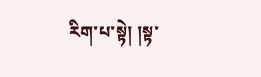རིག་པ་སྟེ། །སྟ་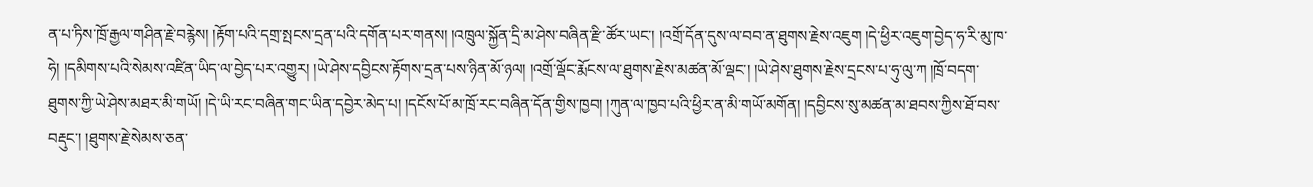ན་པ་ཏིས་ཁྲོ་རྒྱལ་གཤིན་རྗེ་བརྙེས། །རྟོག་པའི་དགྲ་སྤངས་དྲན་པའི་དགོན་པར་གནས། །འཁྲུལ་སྐྱོན་དྲི་མ་ཤེས་བཞིན་རྫི་ཚོར་ཡང་། །འགྲོ་དོན་དུས་ལ་བབ་ན་ཐུགས་རྗེས་འཇུག །དེ་ཕྱིར་འཇུག་བྱེད་ཧ་རི་མུ་ཁ་ཧེ། །དམིགས་པའི་སེམས་འཛིན་ཡིད་ལ་བྱེད་པར་འགྱུར། །ཡེ་ཤེས་དབྱིངས་རྟོགས་དྲན་པས་ཉིན་མོ་ཉལ། །འགྲོ་ལྡོང་རྨོངས་ལ་ཐུགས་རྗེས་མཚན་མོ་ལྡང་། །ཡེ་ཤེས་ཐུགས་རྗེས་དྲངས་པ་ཧུ་ལུ་ཀ །ཁྲོ་བདག་ཐུགས་ཀྱི་ཡེ་ཤེས་མཐར་མི་གཡོ། །དེ་ཡི་རང་བཞིན་གང་ཡིན་དབྱེར་མེད་པ། །དངོས་པོ་མ་ཁྲོ་རང་བཞིན་དོན་གྱིས་ཁྱབ། །ཀུན་ལ་ཁྱབ་པའི་ཕྱིར་ན་མི་གཡོ་མགོན། །དབྱིངས་སུ་མཚན་མ་ཐབས་ཀྱིས་ཐོ་བས་བརྡུང་། །ཐུགས་རྗེ་སེམས་ཅན་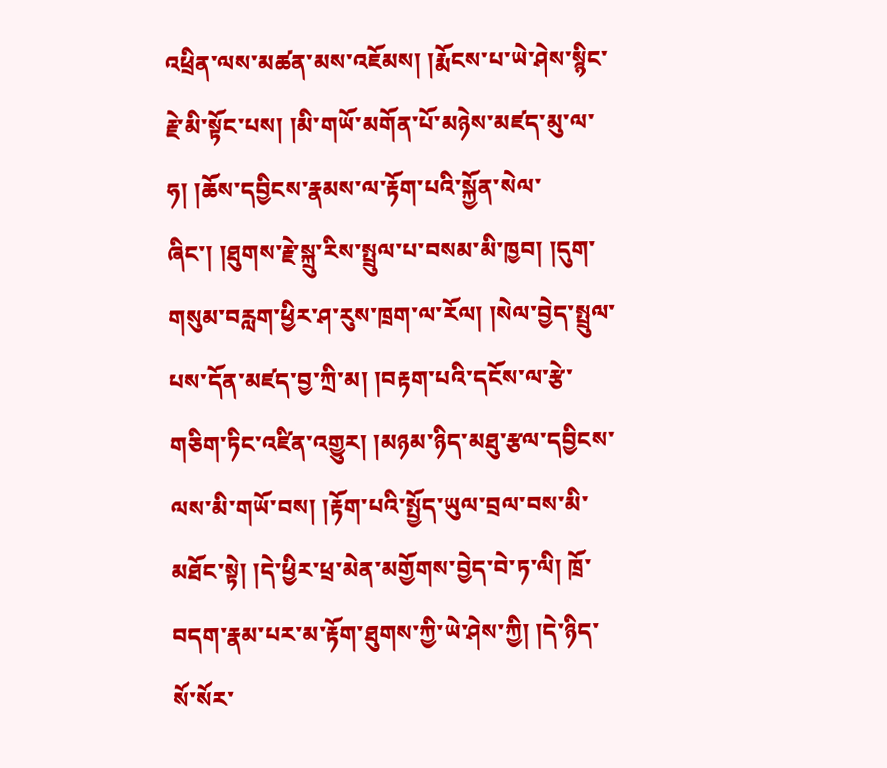འཕྲིན་ལས་མཚན་མས་འཇོམས། །རྨོངས་པ་ཡེ་ཤེས་སྙིང་རྗེ་མི་སྟོང་པས། །མི་གཡོ་མགོན་པོ་མཉེས་མཛད་མུ་ལ་ཧ། །ཆོས་དབྱིངས་རྣམས་ལ་རྟོག་པའི་སྐྱོན་སེལ་ཞིང་། །ཐུགས་རྗེ་སྐྲུ་རིས་སྤྲུལ་པ་བསམ་མི་ཁྱབ། །དུག་གསུམ་བརླག་ཕྱིར་ཤ་རུས་ཁྲག་ལ་རོལ། །སེལ་བྱེད་སྤྲུལ་པས་དོན་མཛད་བྱ་ཀྲི་མ། །བརྟག་པའི་དངོས་ལ་རྩེ་གཅིག་ཏིང་འཛིན་འགྱུར། །མཉམ་ཉིད་མཐུ་རྩལ་དབྱིངས་ལས་མི་གཡོ་བས། །རྟོག་པའི་སྤྱོད་ཡུལ་བྲལ་བས་མི་མཐོང་སྟེ། །དེ་ཕྱིར་ཕྲ་མེན་མགྱོགས་བྱེད་བེ་ཏ་ལི། ཁྲོ་བདག་རྣམ་པར་མ་རྟོག་ཐུགས་ཀྱི་ཡེ་ཤེས་ཀྱི། །དེ་ཉིད་སོ་སོར་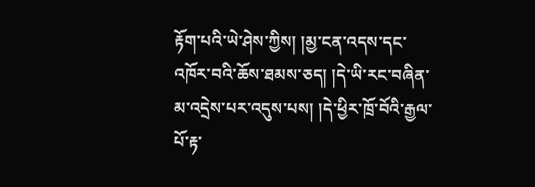རྟོག་པའི་ཡེ་ཤེས་ཀྱིས། །མྱ་ངན་འདས་དང་འཁོར་བའི་ཆོས་ཐམས་ཅད། །དེ་ཡི་རང་བཞིན་མ་འདྲེས་པར་འདུས་པས། །དེ་ཕྱིར་ཁྲོ་བོའི་རྒྱལ་པོ་རྟ་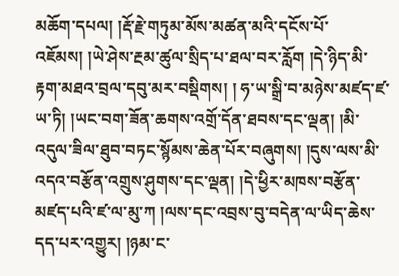མཆོག་དཔལ། །རྡོ་རྗེ་གཏུམ་མོས་མཚན་མའི་དངོས་པོ་འཇོམས། །ཡེ་ཤེས་རྔམ་ཚུལ་སྲིད་པ་ཐལ་བར་རློག །དེ་ཉིད་མི་རྟག་མཐའ་བྲལ་དབུ་མར་བསྡིགས། ། ཧ་ཡ་སྒྲི་བ་མཉེས་མཛད་ཛ་ཡ་ཏི། །ཡང་བག་ཟོན་ཆགས་འགྲོ་དོན་ཐབས་དང་ལྡན། །མི་འདུལ་ཟིལ་ཐུབ་བཏང་སྙོམས་ཆེན་པོར་བཞུགས། །དུས་ལས་མི་འདའ་བརྩོན་འགྲུས་ཤུགས་དང་ལྡན། །དེ་ཕྱིར་མཁས་བརྩོན་མཛད་པའི་ཛ་ལ་མུ་ཀ །ལས་དང་འབྲས་བུ་བདེན་ལ་ཡིད་ཆེས་དད་པར་འགྱུར། །ཉམ་ང་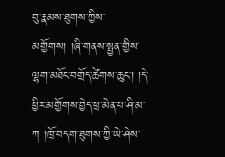བུ་རྣམས་ཐུགས་ཀྱིས་མགྱོགས། །ཞི་གནས་སྤྱན་གྱིས་ལྷག་མཐོང་བགྲོད་ཚེགས་ཆུང་། །དེ་ཕྱིར་མགྱོགས་བྱེད་ཕྲ་མེན་པ་ཤི་མ་ཀ །ཁྲོ་བདག་ཐུགས་ཀྱི་ཡེ་ཤེས་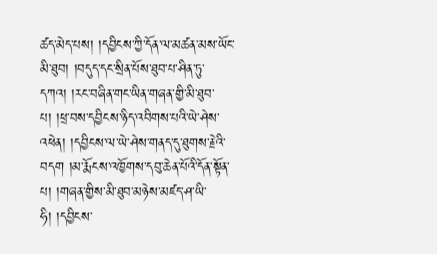ཚད་མེད་པས། །དབྱིངས་ཀྱི་དོན་ལ་མཚན་མས་ཡོང་མི་ཐུབ། །བདུད་དང་སྲིན་པོས་ཐུབ་པ་ཤིན་ཏུ་དཀའ། །རང་བཞིན་གང་ཡིན་གཞན་གྱི་མི་ཐུབ་པ། །ཕྲ་བས་དབྱིངས་ཉིད་འབིགས་པའི་ཡེ་ཤེས་འཕེན། །དབྱིངས་ལ་ཡེ་ཤེས་གནད་དུ་ཐུགས་རྗེའི་བདག །མ་རྨོངས་འཁྱོགས་དབུ་ཆེན་པོའི་དོན་སྟོན་པ། །གཞན་གྱིས་མི་ཐུབ་མཉེས་མཛད་ཤ་ཡི་ཧི། །དབྱིངས་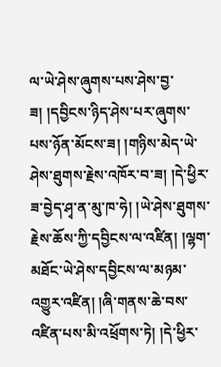ལ་ཡེ་ཤེས་ཞུགས་པས་ཤེས་བྱ་ཟ། །དབྱིངས་ཉིད་ཤེས་པར་ཞུགས་པས་ཉོན་མོངས་ཟ། །གཉིས་མེད་ཡེ་ཤེས་ཐུགས་རྗེས་འཁོར་བ་ཟ། །དེ་ཕྱིར་ཟ་བྱེད་ཤྭ་ན་མུ་ཁ་ཧེ། །ཡེ་ཤེས་ཐུགས་རྗེས་ཆོས་ཀྱི་དབྱིངས་ལ་འཛིན། །ལྷག་མཐོང་ཡེ་ཤེས་དབྱིངས་ལ་མཉམ་འགྱུར་འཛིན། །ཞི་གནས་ཆེ་བས་འཛིན་པས་མི་འཕྲོགས་ཏེ། །དེ་ཕྱིར་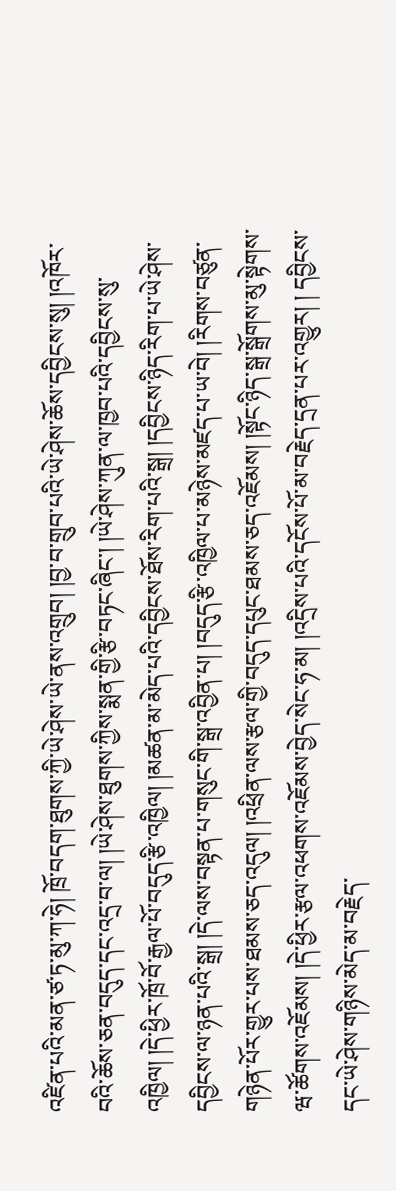འཛིན་པའི་མན་ཙ་ཏ་མུ་ཀ་ཧེ། ཁྲོ་བདག་ཐུགས་ཀྱི་ཡེ་ཤེས་ཡེ་ནས་འགྲུབ། །བྱ་བ་གྲུབ་པའི་ཡེ་ཤེས་ཆོས་དབྱིངས་སུ། །འཁོར་བའི་ཆོས་ཅན་བདུད་དང་འདྲ་བ་ལ། །ཡེ་ཤེས་ཐུགས་ཀྱིས་སྨན་གྱི་རྩི་བཏང་ཞིང་། །ཡེ་ཤེས་ཀུན་ལ་ཁྱབ་པའི་དབྱིངས་སུ་འཁྱིལ། །དེ་ཕྱིར་ཁྲོ་བོ་རྒྱལ་པོ་བདུད་རྩི་འཁྱིལ། །མཚན་མ་མེད་པའི་དབྱིངས་ཐོས་རིག་པའི་སྒྲ། །དབྱིངས་ཉིད་རིག་པ་ཡེ་ཤེས་དབྱིངས་ལ་ཉན་པའི་སྒྲ། །དེ་ལས་བསྟན་པ་གསུང་གི་སྒྲ་འབྱིན་པ། །བདུད་རྩི་འཁྱིལ་པ་མཉེས་མཛད་པ་ཡ་བེ། །རིགས་བཙུན་གཉེན་པོར་གྱུར་པས་ཐམས་ཅད་འདུལ། །འཕྲིན་ལས་རྩལ་གྱི་བདུད་དཔུང་ཐམས་ཅད་འཇོམས། །སྟོང་ཉིད་སྒྲ་སྒྲོགས་མུ་སྟེགས་ཝ་ཚོགས་འཇོམས། །དེ་ཕྱིར་རྩལ་འཕགས་འཇོམས་བྱེད་སེང་ཧ་མ། །འདྲིས་པའི་དངོས་པོ་མ་བརྗེད་དྲན་པར་འགྱུར། ། དབྱིངས་དང་ཡེ་ཤེས་གཉིས་མེད་མ་བརྗེད་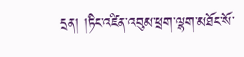དྲན། །ཏིང་འཛིན་འབུམ་ཕྲག་ལྷག་མཐོང་སོ་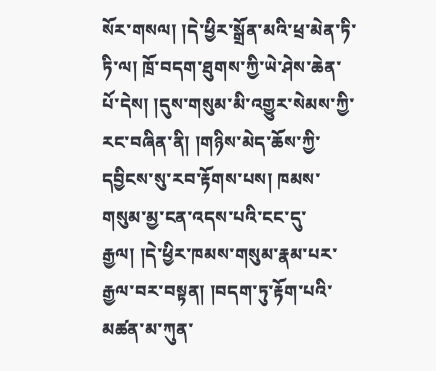སོར་གསལ། །དེ་ཕྱིར་སྒྲོན་མའི་ཕྲ་མེན་ཏི་ཏི་ལ། ཁྲོ་བདག་ཐུགས་ཀྱི་ཡེ་ཤེས་ཆེན་པོ་དེས། །དུས་གསུམ་མི་འགྱུར་སེམས་ཀྱི་རང་བཞིན་ནི། །གཉིས་མེད་ཆོས་ཀྱི་དབྱིངས་སུ་རབ་རྟོགས་པས། ཁམས་གསུམ་མྱ་ངན་འདས་པའི་ངང་དུ་རྒྱལ། །དེ་ཕྱིར་ཁམས་གསུམ་རྣམ་པར་རྒྱལ་བར་བསྟན། །བདག་ཏུ་རྟོག་པའི་མཚན་མ་ཀུན་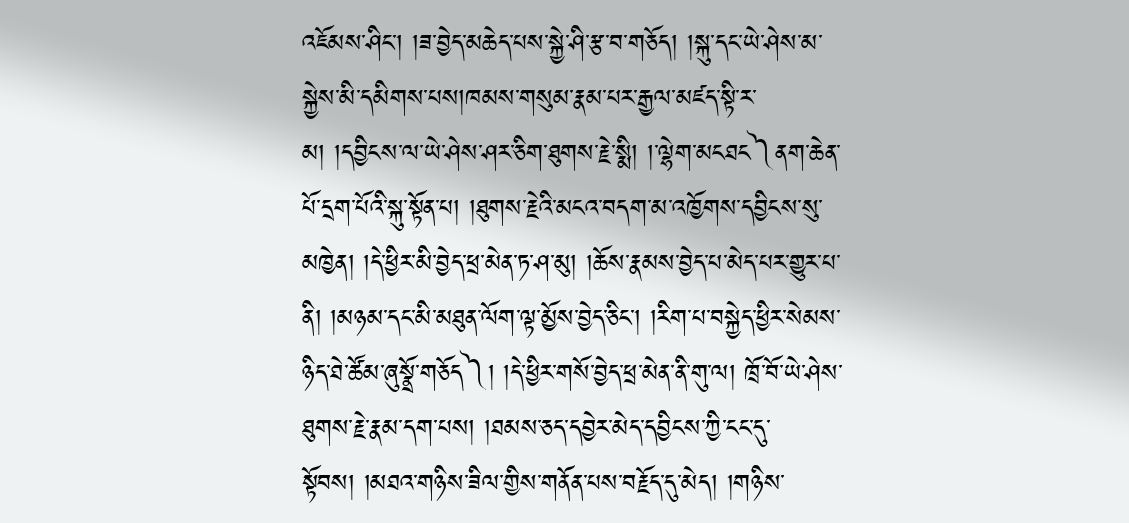འཇོམས་ཤིང་། །ཟ་བྱེད་མཆེད་པས་སྐྱེ་ཤི་རྩ་བ་གཅོད། །སྐུ་དང་ཡེ་ཤེས་མ་སྐྱེས་མི་དམིགས་པས།ཁམས་གསུམ་རྣམ་པར་རྒྱལ་མཛད་སྟི་ར་མ། །དབྱིངས་ལ་ཡེ་ཤེས་ཤར་ཅིག་ཐུགས་རྗེ་སྨི། །་ལྷེག་མངཐང༽ནག་ཆེན་པོ་དྲག་པོའི་སྐུ་སྟོན་པ། །ཐུགས་རྗེའི་མངའ་བདག་མ་འཁྱོགས་དབྱིངས་སུ་མཁྱེན། །དེ་ཕྱིར་མི་བྱེད་ཕྲ་མེན་ཏ་ཤ་མུ། །ཆོས་རྣམས་བྱེད་པ་མེད་པར་གྱུར་པ་ནི། །མཉམ་དང་མི་མཐུན་ལོག་ལྟ་མྱོས་བྱེད་ཅིང་། །རིག་པ་བསྐྱེད་ཕྱིར་སེམས་ཉིད་ཐེ་ཚོམ་ཞུསྣྲོ་གཅོད༽། །དེ་ཕྱིར་གསོ་བྱེད་ཕྲ་མེན་ནི་གུ་ལ། ཁྲོ་བོ་ཡེ་ཤེས་ཐུགས་རྗེ་རྣམ་དག་པས། །ཐམས་ཅད་དབྱེར་མེད་དབྱིངས་ཀྱི་ངང་དུ་སྟོབས། །མཐའ་གཉིས་ཟིལ་གྱིས་གནོན་པས་བརྗོད་དུ་མེད། །གཉིས་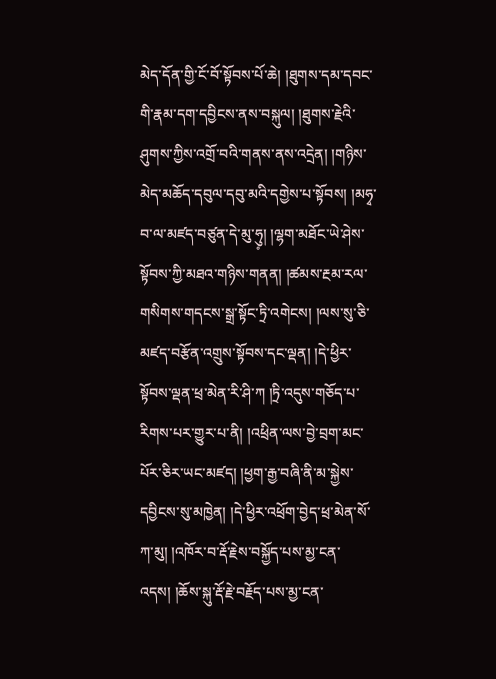མེད་དོན་གྱི་ངོ་བོ་སྟོབས་པོ་ཆེ། །ཐུགས་དམ་དབང་གི་རྣམ་དག་དབྱིངས་ནས་བསྐུལ། །ཐུགས་རྗེའི་ཤུགས་ཀྱིས་འགྲོ་བའི་གནས་ནས་འདྲེན། །གཉིས་མེད་མཆོད་དབུལ་དབུ་མའི་དགྱེས་པ་སྟོབས། །མཧྭ་བ་ལ་མཛད་བཙུན་དེ་མུ་ཧུ༷། །ལྷག་མཐོང་ཡེ་ཤེས་སྟོབས་ཀྱི་མཐའ་གཉིས་གནན། །ཚམས་རྔམ་རལ་གསིགས་གདངས་སྒྲ་སྟོང་ཏྲི་འགེངས། །ལས་སུ་ཅི་མཛད་བརྩོན་འགྲུས་སྟོབས་དང་ལྡན། །དེ་ཕྱིར་སྟོབས་ལྡན་ཕྲ་མེན་རི་ཤི་ཀ །ཏྲི་འདུས་གཅོད་པ་རིགས་པར་གྱུར་པ་ནི། །འཕྲིན་ལས་བྱེ་བྲག་མང་པོར་ཅིར་ཡང་མཛད། །ཕྱག་རྒྱ་བཞི་ནི་མ་སྐྱེས་དབྱིངས་སུ་མཁྱེན། །དེ་ཕྱིར་འཕྲོག་བྱེད་ཕྲ་མེན་སོ་ཀ་མུ། །འཁོར་བ་རྡོ་རྗེས་བསྐྱོད་པས་མྱ་ངན་འདས། །ཆོས་སྐུ་རྡོ་རྗེ་བརྗོད་པས་མྱ་ངན་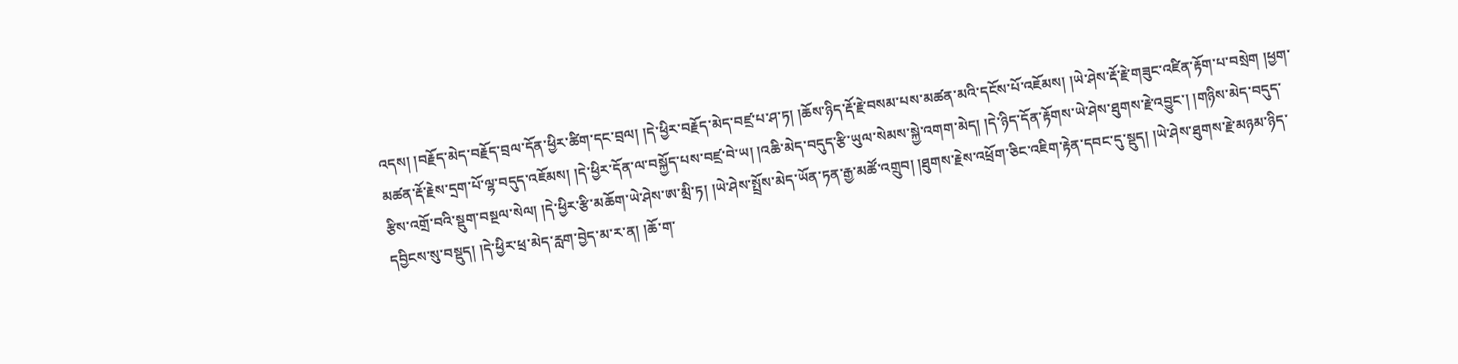འདས། །བརྗོད་མེད་བརྗོད་བྲལ་དོན་ཕྱིར་ཚིག་དང་བྲལ། །དེ་ཕྱིར་བརྗོད་མེད་བཛྲ་པ་ཤ་ཏ། །ཆོས་ཉིད་རྡོ་རྗེ་བསམ་པས་མཚན་མའི་དངོས་པོ་འཇོམས། །ཡེ་ཤེས་རྡོ་རྗེ་གཟུང་འཛིན་རྟོག་པ་བསྲེག །ཕྱག་མཚན་རྡོ་རྗེས་དྲག་པོ་ལྷ་བདུད་འཇོམས། །དེ་ཕྱིར་དོན་ལ་བསྐྱོད་པས་བཛྲ་བེ་ཡ། །འཆི་མེད་བདུད་རྩི་ཡུལ་སེམས་སྐྱེ་འགག་མེད། །དེ་ཉིད་དོན་རྟོགས་ཡེ་ཤེས་ཐུགས་རྗེ་འབྱུང་། །གཉིས་མེད་བདུད་རྩིས་འགྲོ་བའི་སྡུག་བསྔལ་སེལ། །དེ་ཕྱིར་རྩི་མཆོག་ཡེ་ཤེས་ཨ་མྲི་ཏ། །ཡེ་ཤེས་སྤྲོས་མེད་ཡོན་ཏན་རྒྱ་མཚོ་འགྲུབ། །ཐུགས་རྗེས་འཕྲོག་ཅིང་འཇིག་རྟེན་དབང་དུ་སྡུད། །ཡེ་ཤེས་ཐུགས་རྗེ་མཉམ་ཉིད་དབྱིངས་སུ་བསྡུད། །དེ་ཕྱིར་ཕྲ་མེད་རླག་བྱེད་མ་ར་ན། །ཆོ་ག་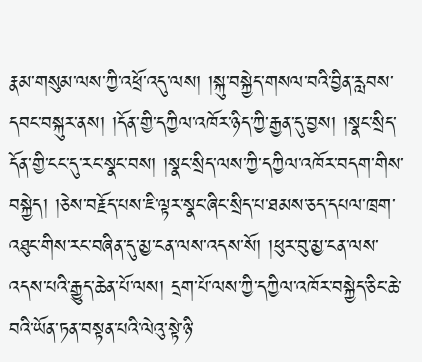རྣམ་གསུམ་ལས་ཀྱི་འཕྲོ་འདུ་ལས། །སྐུ་བསྐྱེད་གསལ་བའི་བྱིན་རླབས་དབང་བསྐུར་ནས། །དོན་གྱི་དཀྱིལ་འཁོར་ཉིད་ཀྱི་རྒྱན་དུ་བྱས། །སྣང་སྲིད་དོན་གྱི་ངང་དུ་རང་སྣང་བས། །སྣང་སྲིད་ལས་ཀྱི་དཀྱིལ་འཁོར་བདག་གིས་བསྐྱེད། །ཅེས་བརྗོད་པས་ཇི་ལྟར་སྣང་ཞིང་སྲིད་པ་ཐམས་ཅད་དཔལ་ཁྲག་འཐུང་གིས་རང་བཞིན་དུ་མྱ་ངན་ལས་འདས་སོ། །ཕུར་བུ་མྱ་ངན་ལས་འདས་པའི་རྒྱུད་ཆེན་པོ་ལས། དྲག་པོ་ལས་ཀྱི་དཀྱིལ་འཁོར་བསྐྱེད་ཅིང་ཆེ་བའི་ཡོན་ཏན་བསྟན་པའི་ལེའུ་སྟེ་ཉི་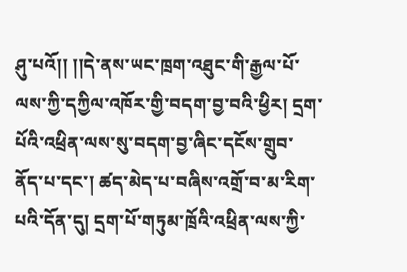ཤུ་པའོ།། །།དེ་ནས་ཡང་ཁྲག་འཐུང་གི་རྒྱལ་པོ་ལས་ཀྱི་དཀྱིལ་འཁོར་གྱི་བདག་བྱ་བའི་ཕྱིར། དྲག་པོའི་འཕྲིན་ལས་སུ་བདག་བྱ་ཞིང་དངོས་གྲུབ་ནོད་པ་དང་། ཚད་མེད་པ་བཞིས་འགྲོ་བ་མ་རིག་པའི་དོན་དུ། དྲག་པོ་གཏུམ་ཁྲོའི་འཕྲིན་ལས་ཀྱི་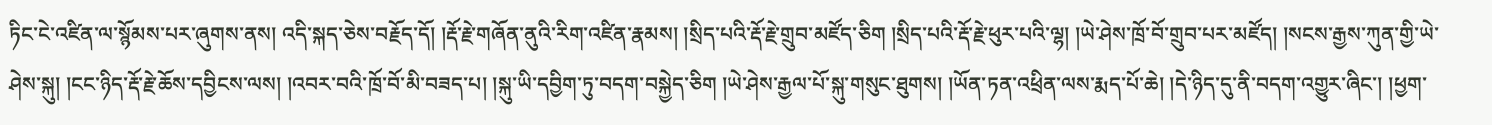ཏིང་ངེ་འཛིན་ལ་སྙོམས་པར་ཞུགས་ནས། འདི་སྐད་ཅེས་བརྗོད་དོ། །རྡོ་རྗེ་གཞོན་ནུའི་རིག་འཛིན་རྣམས། །སྲིད་པའི་རྡོ་རྗེ་གྲུབ་མཛོད་ཅིག །སྲིད་པའི་རྡོ་རྗེ་ཕུར་པའི་ལྷ། །ཡེ་ཤེས་ཁྲོ་བོ་གྲུབ་པར་མཛོད། །སངས་རྒྱས་ཀུན་གྱི་ཡེ་ཤེས་སྐུ། །ངང་ཉིད་རྡོ་རྗེ་ཆོས་དབྱིངས་ལས། །འབར་བའི་ཁྲོ་བོ་མི་བཟད་པ། །སྐུ་ཡི་དབྱིག་ཏུ་བདག་བསྐྱེད་ཅིག །ཡེ་ཤེས་རྒྱལ་པོ་སྐུ་གསུང་ཐུགས། །ཡོན་ཏན་འཕྲིན་ལས་རྨད་པོ་ཆེ། །དེ་ཉིད་དུ་ནི་བདག་འགྱུར་ཞིང་། །ཕྱག་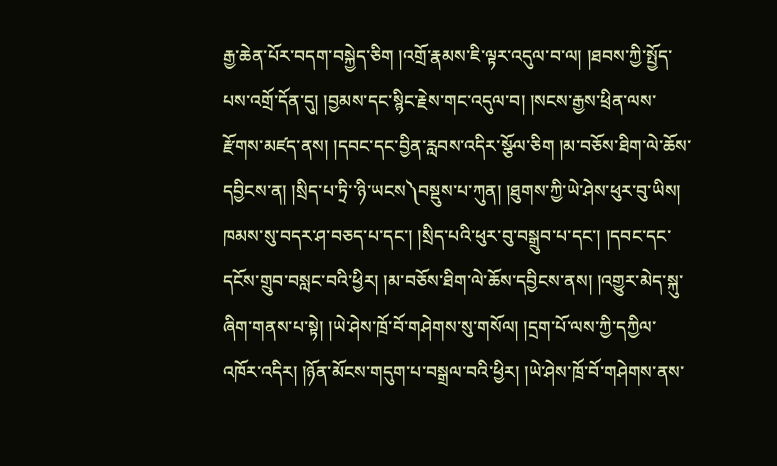རྒྱ་ཆེན་པོར་བདག་བསྐྱེད་ཅིག །འགྲོ་རྣམས་ཇི་ལྟར་འདུལ་བ་ལ། །ཐབས་ཀྱི་སྤྱོད་པས་འགྲོ་དོན་དུ། །བྱམས་དང་སྙིང་རྗེས་གང་འདུལ་བ། །སངས་རྒྱས་ཕྲིན་ལས་རྫོགས་མཛད་ནས། །དབང་དང་བྱིན་རླབས་འདིར་སྩོལ་ཅིག །མ་བཅོས་ཐིག་ལེ་ཆོས་དབྱིངས་ན། །སྲིད་པ་ཏྲི་་ཉི་ཡངས༽བསྡུས་པ་ཀུན། །ཐུགས་ཀྱི་ཡེ་ཤེས་ཕུར་བུ་ཡིས། ཁམས་སུ་བདར་ཤ་བཅད་པ་དང་། །སྲིད་པའི་ཕུར་བུ་བསྒྲུབ་པ་དང་། །དབང་དང་དངོས་གྲུབ་བསླང་བའི་ཕྱིར། །མ་བཅོས་ཐིག་ལེ་ཆོས་དབྱིངས་ནས། །འགྱུར་མེད་སྐུ་ཞིག་གནས་པ་སྟེ། །ཡེ་ཤེས་ཁྲོ་བོ་གཤེགས་སུ་གསོལ། །དྲག་པོ་ལས་ཀྱི་དཀྱིལ་འཁོར་འདིར། །ཉོན་མོངས་གདུག་པ་བསྒྲལ་བའི་ཕྱིར། །ཡེ་ཤེས་ཁྲོ་བོ་གཤེགས་ནས་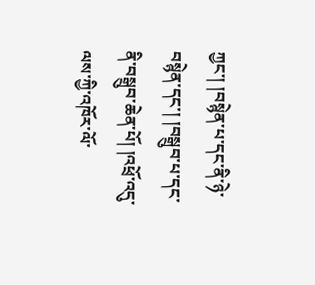ཀྱང་། །བསྙེན་པ་དང་ནི་ཉེ་བསྙེན་དང་། །བསྒྲུབ་པ་དང་ནི་བསྒྲུབ་ཆེན་པོ། །འཕྲོ་འདུ་ལས་ཀྱི་འཁོར་ལོ་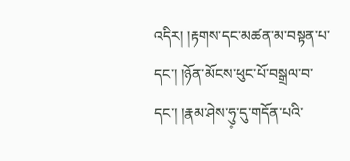འདིར། །རྟགས་དང་མཚན་མ་བསྟན་པ་དང་། །ཉོན་མོངས་ཕུང་པོ་བསྒྲལ་བ་དང་། །རྣམ་ཤེས་ཧུ༷་དུ་གདོན་པའི་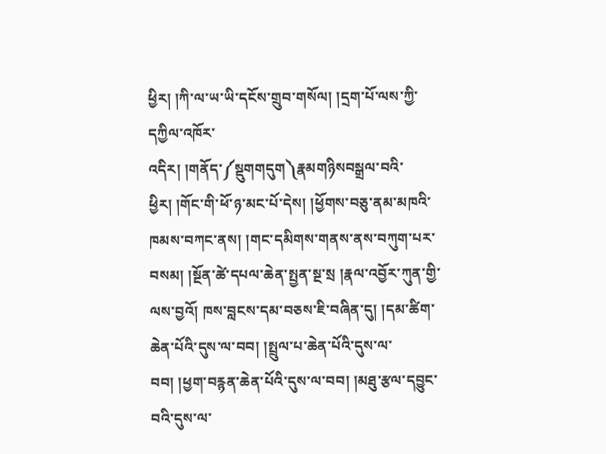ཕྱིར། །ཀི་ལ་ཡ་ཡི་དངོས་གྲུབ་གསོལ། །དྲག་པོ་ལས་ཀྱི་དཀྱིལ་འཁོར་འདིར། །གནོད་༼སྡུགགདུག༽རྣམགཉིསབསྒྲལ་བའི་ཕྱིར། །གོང་གི་ཕོ་ཉ་མང་པོ་དེས། །ཕྱོགས་བཅུ་ནམ་མཁའི་ཁམས་བཀང་ནས། །གང་དམིགས་གནས་ནས་བཀུག་པར་བསམ། །སྔོན་ཚེ་དཔལ་ཆེན་སྤྱན་སྔ་སྲ །རྣལ་འབྱོར་ཀུན་གྱི་ལས་བྱའོ། ཁས་བླངས་དམ་བཅས་ཇི་བཞིན་དུ། །དམ་ཚིག་ཆེན་པོའི་དུས་ལ་བབ། །སྤྲུལ་པ་ཆེན་པོའི་དུས་ལ་བབ། །ཕྱག་བརྙན་ཆེན་པོའི་དུས་ལ་བབ། །མཐུ་རྩལ་དབྱུང་བའི་དུས་ལ་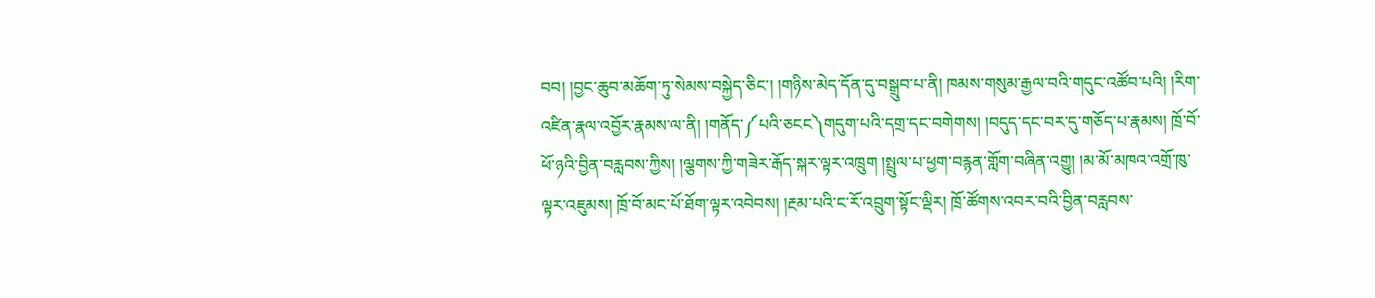བབ། །བྱང་ཆུབ་མཆོག་ཏུ་སེམས་བསྐྱེད་ཅིང་། །གཉིས་མེད་དོན་དུ་བསྒྲུབ་པ་ནི། ཁམས་གསུམ་རྒྱལ་བའི་གདུང་འཚོབ་པའི། །རིག་འཛིན་རྣལ་འབྱོར་རྣམས་ལ་ནི། །གནོད་༼པའི་ཅངང༽གདུག་པའི་དགྲ་དང་བགེགས། །བདུད་དང་བར་དུ་གཅོད་པ་རྣམས། ཁྲོ་བོ་ཕོ་ཉའི་བྱིན་བརླབས་ཀྱིས། །ལྕགས་ཀྱི་གཟེར་རྒོད་སྐར་ལྟར་འཁྲུག །སྤྲུལ་པ་ཕྱག་བརྙན་གློག་བཞིན་འགྱུ། །མ་མོ་མཁའ་འགྲོ་ཁུ་ལྟར་འཇུམས། ཁྲོ་བོ་མང་པོ་ཐོག་ལྟར་འབེབས། །རྔམ་པའི་ང་རོ་འབྲུག་སྟོང་ལྡིར། ཁྲོ་ཚོགས་འབར་བའི་བྱིན་བརླབས་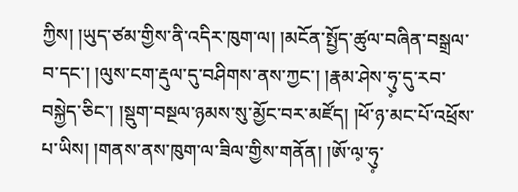ཀྱིས། །ཡུད་ཙམ་གྱིས་ནི་འདིར་ཁུག་ལ། །མངོན་སྤྱོད་ཚུལ་བཞིན་བསྒྲལ་བ་དང་། །ལུས་ངག་རྡུལ་དུ་བཤིགས་ནས་ཀྱང་། །རྣམ་ཤེས་ཧུ༷་དུ་རབ་བསྐྱེད་ཅིང་། །སྡུག་བསྔལ་ཉམས་སུ་མྱོང་བར་མཛོད། །ཕོ་ཉ་མང་པོ་འཕྲོས་པ་ཡིས། །གནས་ནས་ཁུག་ལ་ཟིལ་གྱིས་གནོན། །ཨོ་ལ༷་ཧུ༷་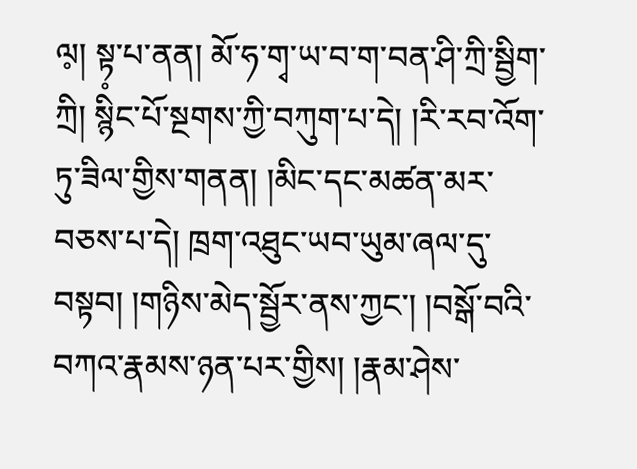ལ༷། སྟ༷་པ་ནན། མོ་ཧ་གྭ་ཡ་བ་ག་བན་ཤི་ཀྲི་སྦྱིག་ཀྲི། སྙིང་པོ་སྔགས་ཀྱི་བཀུག་པ་དེ། །རི་རབ་འོག་ཏུ་ཟིལ་གྱིས་གནན། །མིང་དང་མཚན་མར་བཅས་པ་དེ། ཁྲག་འཐུང་ཡབ་ཡུམ་ཞལ་དུ་བསྟབ། །གཉིས་མེད་སྦྱོར་ནས་ཀྱང་། །བསྒོ་བའི་བཀའ་རྣམས་ཉན་པར་གྱིས། །རྣམ་ཤེས་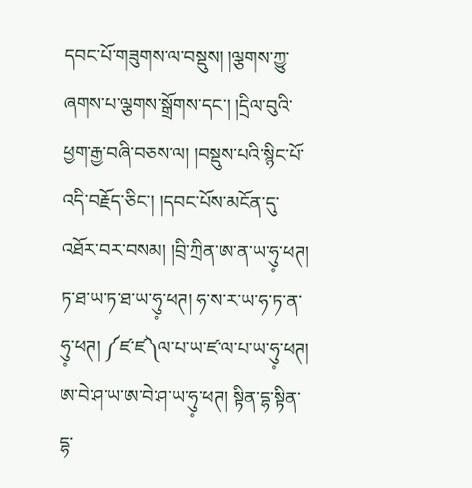དབང་པོ་གཟུགས་ལ་བསྡུས། །ལྕགས་ཀྱུ་ཞགས་པ་ལྕགས་སྒྲོགས་དང་། །དྲིལ་བུའི་ཕྱག་རྒྱ་བཞི་བཅས་ལ། །བསྡུས་པའི་སྙིང་པོ་འདི་བརྗོད་ཅིང་། །དབང་པོས་མངོན་དུ་འཐོར་བར་བསམ། །བྲི་ཀྲིན་ཨ་ན་ཡ་ཧུ༷་ཕཊ། ཏ་ཐ་ཡ་ཏ་ཐ་ཡ་ཧུ༷་ཕཊ། ཧ་ས་ར་ཡ་ཧ་ཏ་ན་ཧུ༷་ཕཊ། ༼ཛ་ཛ༽ལ་པ་ཡ་ཛ་ལ་པ་ཡ་ཧུ༷་ཕཊ། ཨ་བེ་ཤ་ཡ་ཨ་བེ་ཤ་ཡ་ཧུ༷་ཕཊ། སྟིན་དྷ་སྟིན་དྷ་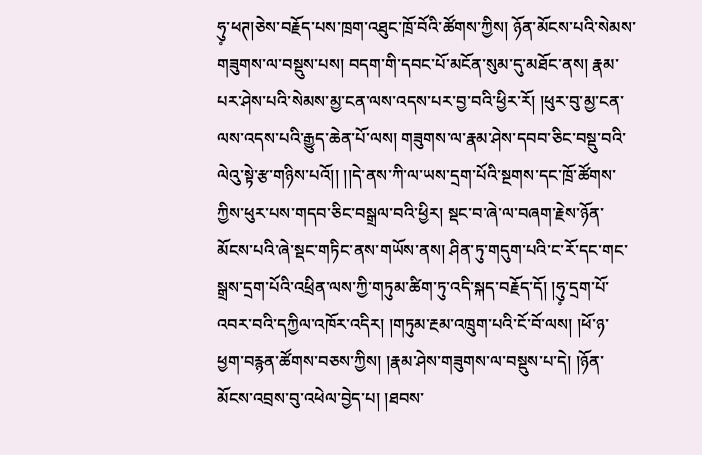ཧུ༷་ཕཊ།ཅེས་བརྗོད་པས་ཁྲག་འཐུང་ཁྲོ་བོའི་ཚོགས་ཀྱིས། ཉོན་མོངས་པའི་སེམས་གཟུགས་ལ་བསྡུས་པས། བདག་གི་དབང་པོ་མངོན་སུམ་དུ་མཐོང་ནས། རྣམ་པར་ཤེས་པའི་སེམས་མྱ་ངན་ལས་འདས་པར་བྱ་བའི་ཕྱིར་རོ། །ཕུར་བུ་མྱ་ངན་ལས་འདས་པའི་རྒྱུད་ཆེན་པོ་ལས། གཟུགས་ལ་རྣམ་ཤེས་དབབ་ཅིང་བསྡུ་བའི་ལེའུ་སྟེ་རྩ་གཉིས་པའོ།། །།དེ་ནས་ཀི་ལ་ཡས་དྲག་པོའི་སྔགས་དང་ཁྲོ་ཚོགས་ཀྱིས་ཕུར་པས་གདབ་ཅིང་བསྒྲལ་བའི་ཕྱིར། སྡང་བ་ཞེ་ལ་བཞག་རྗེས་ཉོན་མོངས་པའི་ཞེ་སྡང་གཏིང་ནས་གཡོས་ནས། ཤིན་ཏུ་གདུག་པའི་ང་རོ་དང་གང་སྒྲས་དྲག་པོའི་འཕྲིན་ལས་ཀྱི་གཏུམ་ཚིག་ཏུ་འདི་སྐད་བརྗོད་དོ། །ཧུ༷་དྲག་པོ་འབར་བའི་དཀྱིལ་འཁོར་འདིར། །གཏུམ་རྔམ་འཁྲུག་པའི་ངོ་བོ་ལས། །ཕོ་ཉ་ཕྱག་བརྙན་ཚོགས་བཅས་ཀྱིས། །རྣམ་ཤེས་གཟུགས་ལ་བསྡུས་པ་དེ། །ཉོན་མོངས་འབྲས་བུ་འཕེལ་བྱེད་པ། །ཐབས་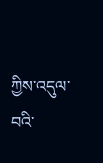ཀྱིས་འདུལ་བའི་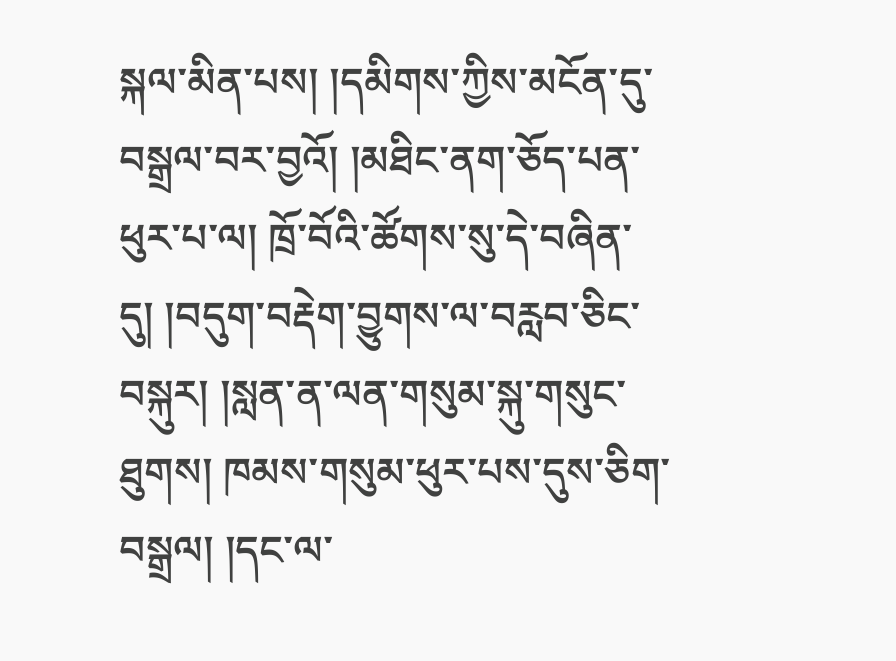སྐལ་མིན་པས། །དམིགས་ཀྱིས་མངོན་དུ་བསྒྲལ་བར་བྱའོ། །མཐིང་ནག་ཅོད་པན་ཕུར་པ་ལ། ཁྲོ་བོའི་ཚོགས་སུ་དེ་བཞིན་དུ། །བདུག་བརྡེག་བྱུགས་ལ་བརླབ་ཅིང་བསྐུར། །སླན་ན་ལན་གསུམ་སྐུ་གསུང་ཐུགས། ཁམས་གསུམ་ཕུར་པས་དུས་ཅིག་བསྒྲལ། །དང་ལ་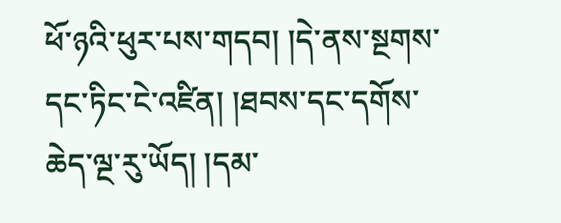ཕོ་ཉའི་ཕུར་པས་གདབ། །དེ་ནས་སྔགས་དང་ཏིང་ངེ་འཛིན། །ཐབས་དང་དགོས་ཆེད་ལྔ་རུ་ཡོད། །དམ་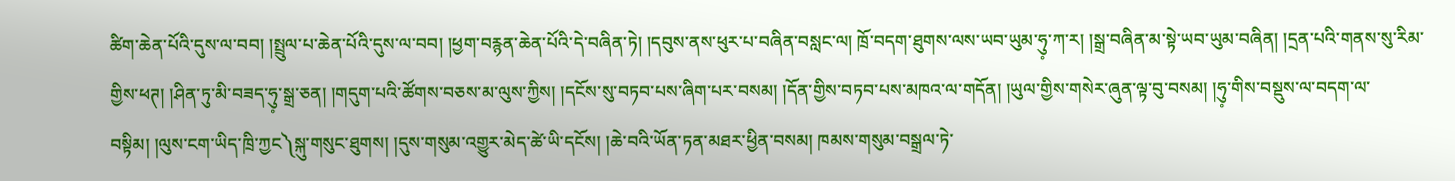ཚིག་ཆེན་པོའི་དུས་ལ་བབ། །སྤྲུལ་པ་ཆེན་པོའི་དུས་ལ་བབ། །ཕྱག་བརྙན་ཆེན་པོའི་དེ་བཞིན་ཏེ། །དབུས་ནས་ཕུར་པ་བཞིན་བསླང་ལ། ཁྲོ་བདག་ཐུགས་ལས་ཡབ་ཡུམ་ཧུ༷་ཀ་ར། །སྒྲ་བཞིན་མ་སྟེ་ཡབ་ཡུམ་བཞིན། །དྲན་པའི་གནས་སུ་རིམ་གྱིས་ཕཊ། །ཤིན་ཏུ་མི་བཟད་ཧུ༷་སྒྲ་ཅན། །གདུག་པའི་ཚོགས་བཅས་མ་ལུས་ཀྱིས། །དངོས་སུ་བཏབ་པས་ཞིག་པར་བསམ། །དོན་གྱིས་བཏབ་པས་མཁའ་ལ་གདོན། །ཡུལ་གྱིས་གསེར་ཞུན་ལྟ་བུ་བསམ། །ཧུ༷་གིས་བསྡུས་ལ་བདག་ལ་བསྟིམ། །ལུས་ངག་ཡིད་ཁྲི་ཀྱང༽སྐུ་གསུང་ཐུགས། །དུས་གསུམ་འགྱུར་མེད་ཚེ་ཡི་དངོས། །ཆེ་བའི་ཡོན་ཏན་མཐར་ཕྱིན་བསམ། ཁམས་གསུམ་བསྒྲལ་ཏེ་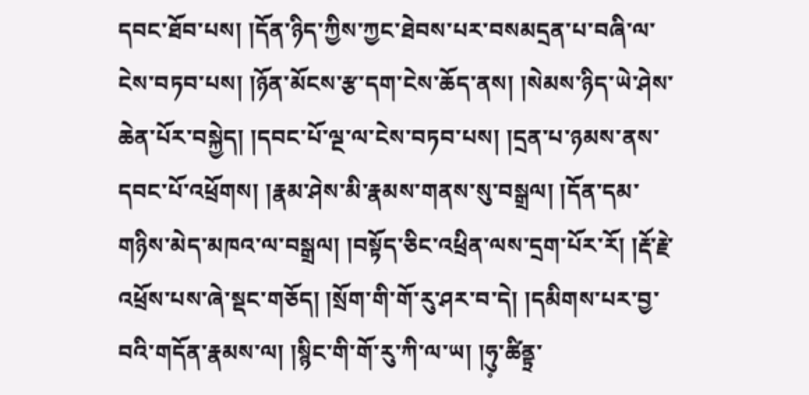དབང་ཐོབ་པས། །དོན་ཉིད་ཀྱིས་ཀྱང་ཐེབས་པར་བསམདྲན་པ་བཞི་ལ་ངེས་བཏབ་པས། །ཉོན་མོངས་རྩ་དག་ངེས་ཆོད་ནས། །སེམས་ཉིད་ཡེ་ཤེས་ཆེན་པོར་བསྐྱེད། །དབང་པོ་ལྔ་ལ་ངེས་བཏབ་པས། །དྲན་པ་ཉམས་ནས་དབང་པོ་འཕྲོགས། །རྣམ་ཤེས་མི་རྣམས་གནས་སུ་བསྒྲལ། །དོན་དམ་གཉིས་མེད་མཁའ་ལ་བསྒྲལ། །བསྟོད་ཅིང་འཕྲིན་ལས་དྲག་པོར་རོ། །རྡོ་རྗེ་འཕྲོས་པས་ཞེ་སྡང་གཅོད། །སྲོག་གི་གོ་རུ་ཤར་བ་དེ། །དམིགས་པར་བྱ་བའི་གདོན་རྣམས་ལ། །སྙིང་གི་གོ་རུ་ཀི་ལ་ཡ། །ཧུ༷་ཚིནྟྲ་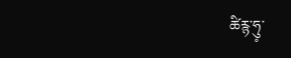ཚིརྙ་ཧུ༷་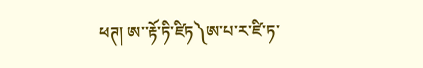ཕཊ། ཨ་་རྟོ་ཏི་ཛིཏ༽ཨ་པ་ར་ཛི་ཏ་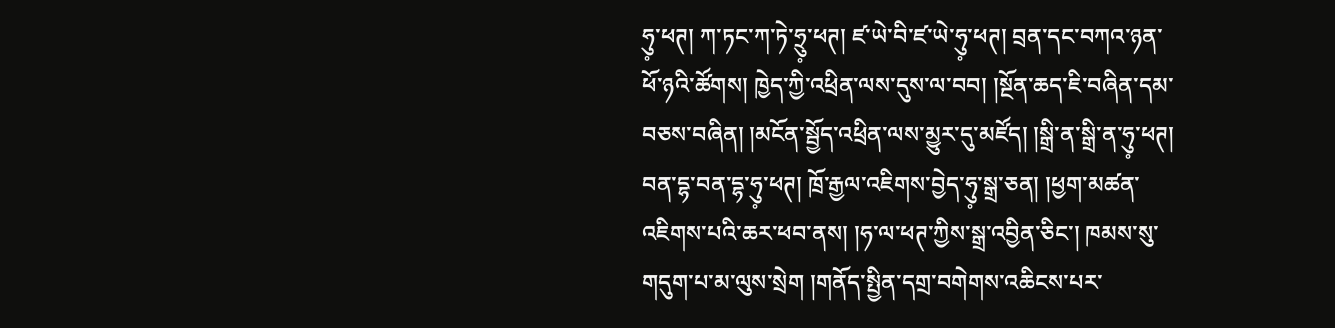ཧུ༷་ཕཊ། ཀ་ཏང་ཀ་ཏེ་ཧྲུ༷་ཕཊ། ཛ་ཡེ་བི་ཛ་ཡེ་ཧུ༷་ཕཊ། བྲན་དང་བཀའ་ཉན་ཕོ་ཉའི་ཚོགས། ཁྱེད་ཀྱི་འཕྲིན་ལས་དུས་ལ་བབ། །སྔོན་ཆད་ཇི་བཞིན་དམ་བཅས་བཞིན། །མངོན་སྦྱོད་འཕྲིན་ལས་མྱུར་དུ་མཛོད། །སྒྲི་ན་སྒྲི་ན་ཧུ༷་ཕཊ། བན་དྷ་བན་དྷ་ཧུ༷་ཕཊ། ཁྲོ་རྒྱལ་འཇིགས་བྱེད་ཧུ༷་སྒྲ་ཅན། །ཕྱག་མཚན་འཇིགས་པའི་ཆར་ཕབ་ནས། །ཧ་ལ་ཕཊ་ཀྱིས་སྒྲ་འབྱིན་ཅིང་། ཁམས་སུ་གདུག་པ་མ་ལུས་སྲེག །གནོད་སྤྱིན་དགྲ་བགེགས་འཆིངས་པར་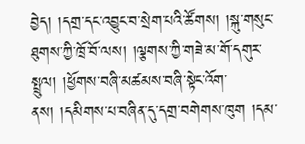བྱེད། །དགྲ་དང་འབྱུང་བ་སྲེག་པའི་ཚོགས། །སྐུ་གསུང་ཐུགས་ཀྱི་ཁྲོ་བོ་ལས། །ལྕགས་ཀྱི་གཟེ་མ་གོ་དགུར་སྤྲུལ། །ཕྱོགས་བཞི་མཚམས་བཞི་སྟེང་འོག་ནས། །དམིགས་པ་བཞིན་དུ་དགྲ་བགེགས་ཁུག །དམ་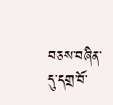བཅས་བཞིན་དུ་དགྲ་བོ་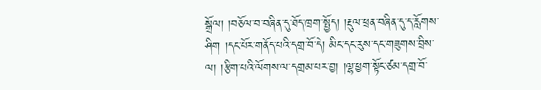སྒྲོལ། །བཅོལ་བ་བཞིན་དུ་ཐོད་ཁྲག་སྤྱོད། །རྡུལ་ཕྲན་བཞིན་དུ་ད་རློགས་ཤིག །དང་པོར་གནོད་པའི་དགྲ་བོ་དེ། མིང་དང་རུས་དང་གཟུགས་བྲིས་ལ། །རྩིག་པའི་ལོགས་ལ་དགྲམ་པར་བྱ། །ལྷ་ཕྱག་སྟོང་ཙམ་དགྲ་བོ་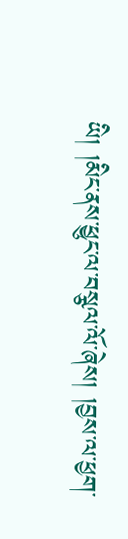ཡི། །མིང་ནས་ཕྱུང་ལ་བསྩལ་ལོ་ཞེས། །བྱས་ལ་ཕྱག་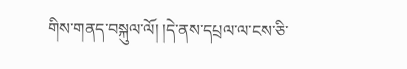གིས་གནད་བསྐུལ་ལོ། །དེ་ནས་དཔྲལ་ལ་ངས་ཅི་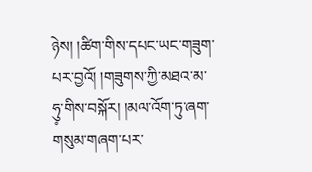ཉེས། །ཚིག་གིས་དཔང་ཡང་གཟུག་པར་བྱའོ། །གཟུགས་ཀྱི་མཐའ་མ་ཧུ༷་གིས་བསྐོར། །མལ་འོག་ཏུ་ཞག་གསུམ་གཞག་པར་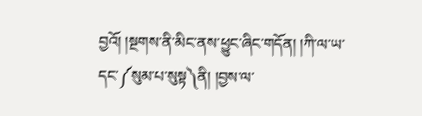བྱའོ། །སྔགས་ནི་མིང་ནས་ཕྱུང་ཞིང་གདོན། །ཀི་ལ་ཡ་དང་༼སུམ་པ་སུསྟ༽ནི། །བྱས་ལ་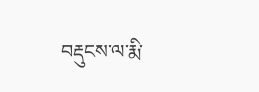བརྡུངས་ལ་རྨི་